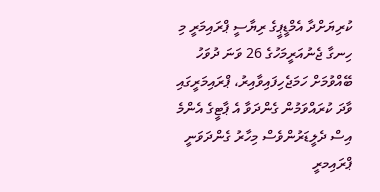ކުރިޔަށްދާ އެމްޑީޕީގެ ރިޔާސީ ޕްރައިމަރީ މި ހިނގާ ޖެނުއަރީމަހުގެ 26 ވަނަ ދުވަހު ބޭއްވުމަށް ހަމަޖެހިފައިވާއިރު، ޕްރައިމަރީގައި ވާދަ ކުރައްވަމުން ގެންދަވާ އެ ޕާޓީގެ އެންމެ އިސް ދެލީޑަރުންވެސް މިހާރު ގެންދަވަނީ ޕްރައިމރީ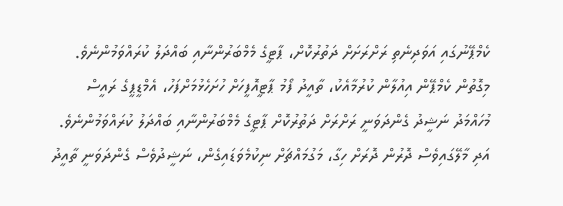ކެމްޕޭނުގައި އަވަދިނެތި ރަށްރަށަށް ދަތުރުކޮށް، ޕާޓީގެ މެމްބަރުންނާއި ބައްދަލު ކުރައްވަމުންނެވެ.
މިގޮތުން ކެމްޕޭން އިއުލާން ކުރުމާއެކު، ތާއީދު ފޯމު ޕާޓީއޮފީހަށް ހުށަހެޅުމަށްފަހު، އެމްޑީޕީގެ ރައީސް މުހައްމަދު ނަޝީދު ގެންދަވަނީ ރަށްރަށް ދަތުރުކޮށް ޕާޓީގެ މެމްބަރުންނާއި ބައްދަލު ކުރައްވަމުންނެވެ. އަދި މާލޭގައިވެސް ދޮރުން ދޮރަށް ހިގާ، މަގުމައްޗަށް ނިކުމެވަޑައިގެން، ނަޝީދުވެސް ގެންދަވަނީ ތާއީދު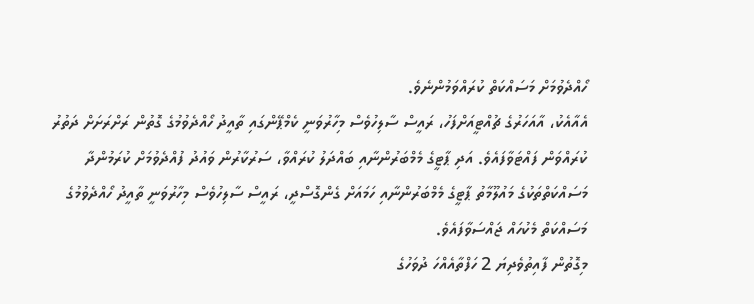ހޯއްދެވުމަށް މަސައްކަތް ކުރައްވަމުންނެވެ.
އެއާއެކު، އާއަހަރުގެ ޗުއްޓީއަށްފަހު، ރައީސް ސާލިހުވެސް މިހާރުވަނީ ކެމްޕޭންގައި ތާއީދު ހޯއްދެވުމުގެ ގޮތުން ރަށްރަށަށް ދަތުރު ކުރައްވަން ފައްޓަވާފައެވެ. އަދި ޕާޓީގެ މެމްބަރުންނާއި ބައްދަލު ކުރައްވާ، ސަރުކާރުން ވައުދު ފުއްދެވުމަށް ކުރަމުންދާ މަސައްކަތްތަކުގެ މައުލޫމާތު ޕާޓީގެ މެމްބަރުންނާއި ހަމައަށް ގެންގޮސްދީ، ރައީސް ސާލިހުވެސް މިހާރުވަނީ ތާއީދު ހޯއްދެވުމުގެ މަސައްކަތް މެކުހައް ޖައްސަވާފައެވެ.
މިގޮތުން ފާއިތުވެދިޔަ 2 ހަފްތާއެއްހަ ދުވަހުގެ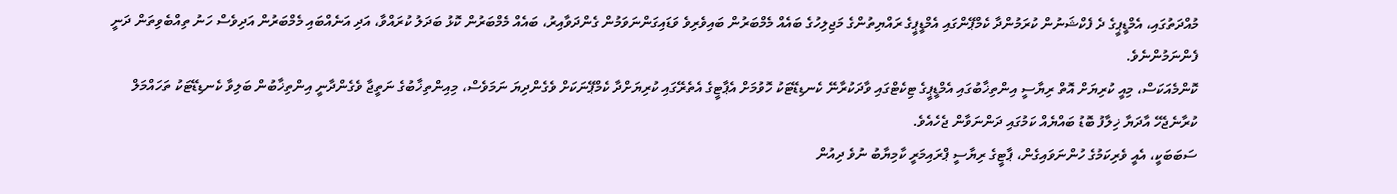މުއްދަތުގައި، އެމްޑީޕީގެ ދެ ފެކްޝަނުން ކުރަމުންދާ ކެމްޕޭންގައި އެމްޑީޕީގެ ރައްޔިތުންގެ މަޖިލިހުގެ ބައެއް މެމްބަރުން ބައިވެރިވެ ވަޑައިގަންނަވަމުން ގެންދަވާއިރު، ބައެއް މެމްބަރުން ކޮޅު ބަދަލު ކުރައްވާ، އަދި އަނެއްބައި މެމްބަރުން އަދިވެސް ހަނު ތިއްބެވިތަން ދަނީ ފެންނަމުންނެވެ.
ކޮންމެއަކަސް، މިއީ ކުރިޔަށް އޮތް ރިޔާސީ އިންތިޚާބުގައި އެމްޑީޕީގެ ޓިކެޓްގައި ވާދަކުރާނޭ ކެނޑިޑޭޓަކު ހޮވުމަށް އެޕާޓީގެ އެތެރޭގައި ކުރިޔަށްދާ ކެމްޕޭނަކަށް ވެގެންދިޔަ ނަމަވެސް، މިއިންތިޚާބުގެ ނަތީޖާ ވެގެންދާނީ އިންތިޚާބުން ބަލިވާ ކެނޑިޑޭޓަކު ތަހައްމަލް ކުރާނެޖެހޭ އާދަޔާ ޚިލާފު ބޮޑު ބައްޔެއް ކަމުގައި ދަންނަވާން ޖެހެއެވެ.
ސަބަބަކީ، އެއީ ވެރިކަމުގެ ހުންނަވައިގެން، ޕާޓީގެ ރިޔާސީ ޕްރައިމަރީ ކާމިޔާބު ނުވެ ދިއުން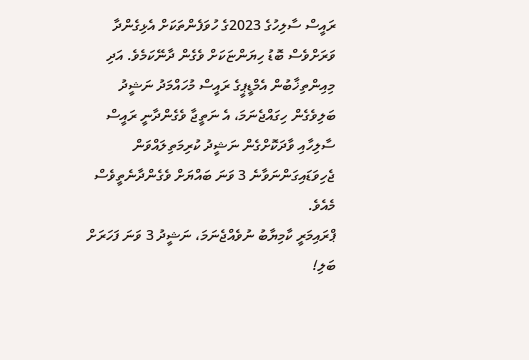ރައީސް ސާލިހުގެ 2023ގެ ހުވަފެންތަކަށް އެޅިގެންދާ ވަރަށްވެސް ބޮޑު ހިޔަންޏަކަށް ވެގެން ދާނޭކަމެވެ. އަދި މިއިންތިޚާބުން އެމްޑީޕީގެ ރައީސް މުހައްމަދު ނަޝީދު ބަލިވެގެން ހިގައްޖެނަމަ، އެ ނަތީޖާ ވެގެންދާނީ ރައީސް ސާލިހާއި ވާދަކޮށްގެން ނަޝީދު ކުރިމަތިލައްވަން ޖެހިވަޑައިގަންނަވާނެ 3 ވަނަ ބައްޔަށް ވެގެންދާނެތީވެސް މެއެވެ.
ޕްރައިމަރީ ކާމިޔާބު ނުވެއްޖެނަމަ، ނަޝީދު 3 ވަނަ ފަހަރަށް ބަލި!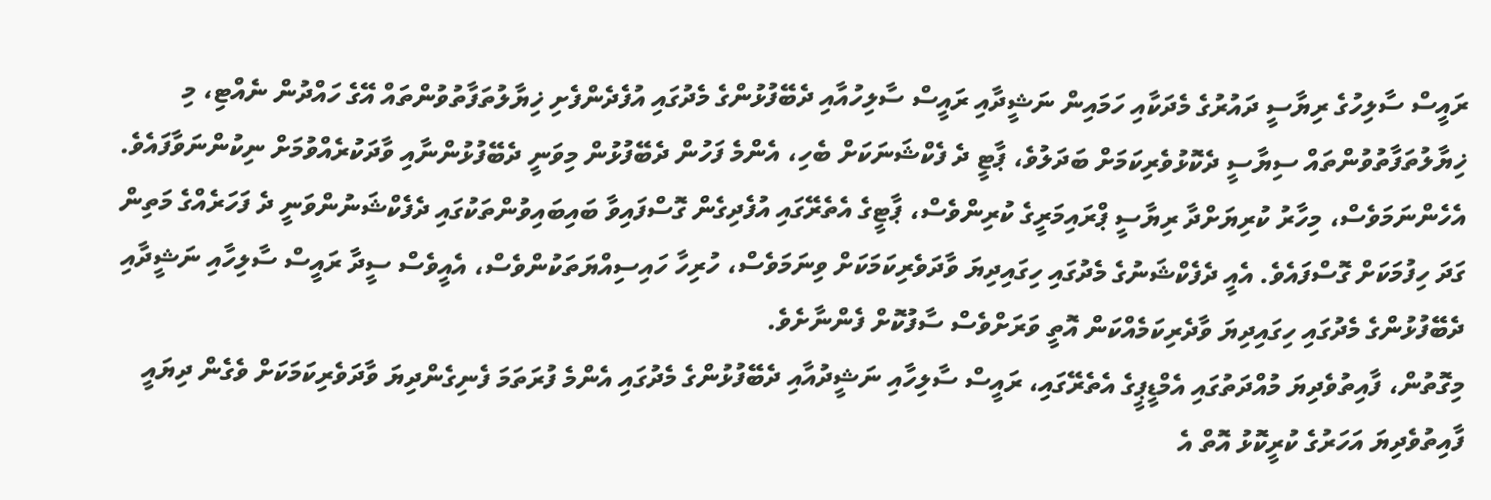ރައީސް ސާލިހުގެ ރިޔާސީ ދައުރުގެ މެދަކާއި ހަމައިން ނަޝީދާއި ރައީސް ސާލިހުއާއި ދެބޭފުޅުންގެ މެދުގައި އުފެދެންފެށި ޚިޔާލުތަފާތުވުންތައް އޭގެ ހައްދުން ނެއްޓި، މި ޚިޔާލުތަފާތުވުންތައް ސިޔާސީ ދެކޮޅުވެރިކަމަށް ބަދަލުވެ، ޕާޓީ ދެ ފެކްޝަނަކަށް ބެހި، އެންމެ ފަހުން ދެބޭފުޅުން މިވަނީ ދެބޭފުޅުންނާއި ވާދަކުރެއްވުމަށް ނިކުންނަވާފައެވެ.
އެހެންނަމަވެސް، މިހާރު ކުރިޔަށްދާ ރިޔާސީ ޕްރައިމަރީގެ ކުރިންވެސް، ޕާޓީގެ އެތެރޭގައި އުފެދިގެން ގޮސްފައިވާ ބައިބައިވުންތަކުގައި ދެފެކްޝަނުންވަނީ ދެ ފަހަރެއްގެ މަތިން ގަދަ ހިފުމަކަށް ގޮސްފައެވެ. އެއީ ދެފެކްޝަނުގެ މެދުގައި ހިގައިދިޔަ ވާދަވެރިކަމަކަށް ވިނަމަވެސް، ހުރިހާ ހައިސިއްޔަތަކުންވެސް، އެއީވެސް ސީދާ ރައީސް ސާލިހާއި ނަޝީދާއި ދެބޭފުޅުންގެ މެދުގައި ހިގައިދިޔަ ވާދެރިކަމެއްކަން އޮތީ ވަރަށްވެސް ސާފުކޮށް ފެންނާށެވެ.
މިގޮތުން، ފާއިތުވެދިޔަ މުއްދަތުގައި އެމްޑީޕީގެ އެތެރޭގައި، ރައީސް ސާލިހާއި ނަޝީދުއާއި ދެބޭފުޅުންގެ މެދުގައި އެންމެ ފުރަތަމަ ފެނިގެންދިޔަ ވާދަވެރިކަމަކަށް ވެގެން ދިޔައީ ފާއިތުވެދިޔަ އަހަރުގެ ކުރީކޮޅު އޮތް އެ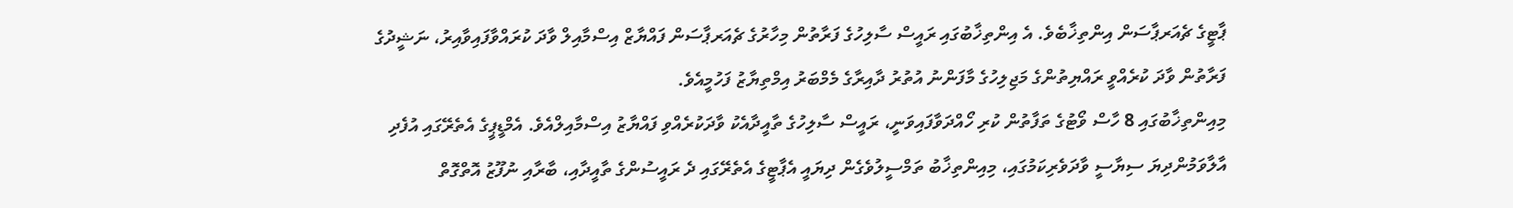ޕާޓީގެ ޗެއަރޕާސަން އިންތިޚާބެވެ. އެ އިންތިޚާބުގައި ރައީސް ސާލިހުގެ ފަރާތުން މިހާރުގެ ޗެއަރޕާސަން ފައްޔާޒް އިސްމާއިލް ވާދަ ކުރައްވާފައިވާއިރު، ނަޝީދުގެ ފަރާތުން ވާދަ ކުރެއްވީ ރައްޔިތުންގެ މަޖިލިހުގެ މާފަންނު އުތުރު ދާއިރާގެ މެމްބަރު އިމްތިޔާޒު ފަހުމީއެވެ.
މިއިންތިޚާބުގައި 8 ހާސް ވޯޓުގެ ތަފާތުން ކުރި ހޯއްދަވާފައިވަނީ، ރައީސް ސާލިހުގެ ތާއީދާއެކު ވާދަކުރެއްވި ފައްޔާޒު އިސްމާއިލްއެވެ. އެމްޑީޕީގެ އެތެރޭގައި އުފެދި އާލާވަމުންދިޔަ ސިޔާސީ ވާދަވެރިކަމުގައި، މިއިންތިޚާބު ތަމްސީލުވެގެން ދިޔައީ އެޕާޓީގެ އެތެރޭގައި ދެ ރައީސުންގެ ތާއީދާއި، ބާރާއި ނުފޫޒު އޮތްގޮތް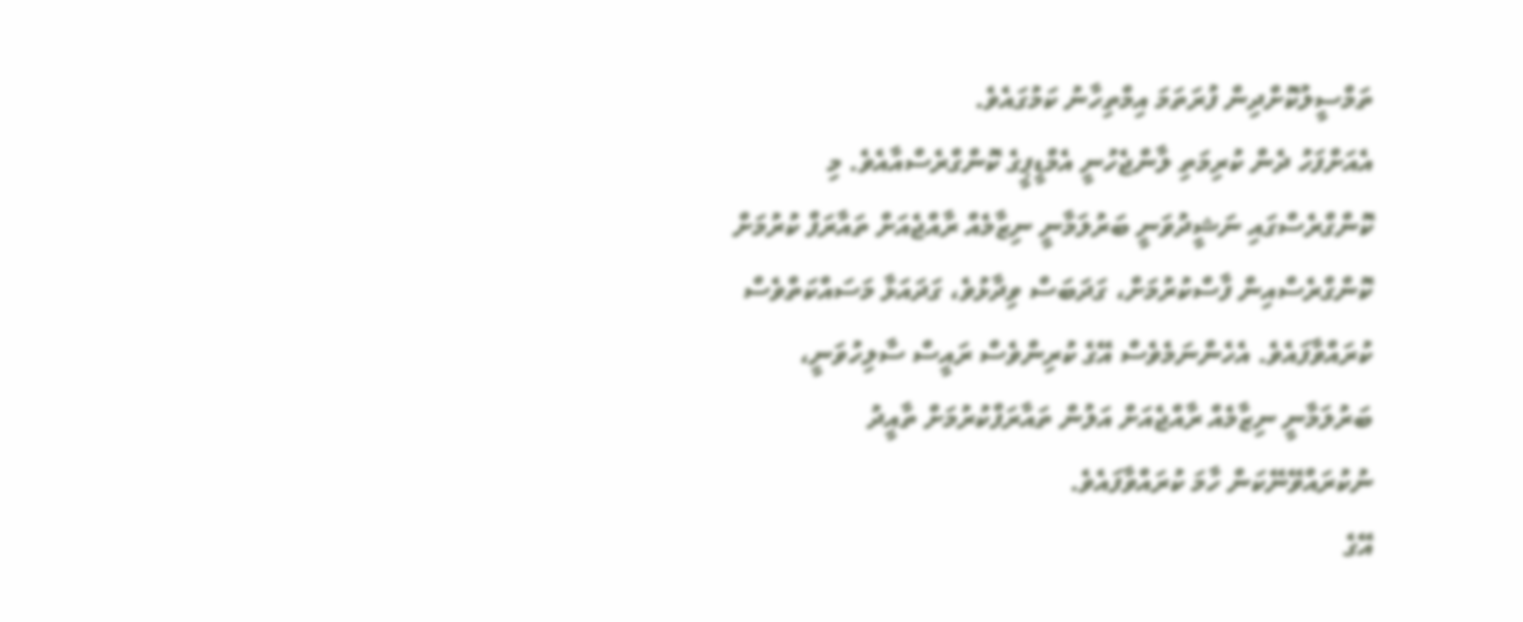ތަމްސީލުކޮށްދިން ފުރަތަމަ އިމްތިހާނު ކަމުގައެވެ.
އެއަށްފަހު ދެން ކުރިމަތި ލާންޖެހުނީ އެމްޑީޕީގެ ކޮންގްރެސްއާއެވެ. މި ކޮންގްރެސްގައި ނަޝީދުވަނީ ބަރުލަމާނީ ނިޒާމެއް ރާއްޖެއަށް ތައާރަފް ކުރުމަށް ކޮންގްރެސްއިން ފާސްކުރުމަށް، ގަދަބަސް ވިދާޅުވެ، ގަދައަޅާ މަސައްކަތްވެސް ކުރައްވާފައެވެ. އެހެންނަމެވެސް އޭގެ ކުރިންވެސް ރައީސް ސާލިހުވަނީ، ބަރުލަމާނީ ނިޒާމެއް ރާއްޖެއަށް އަލުން ތައާރަފްކުރުމަށް ތާއީދު ނުކުރައްވޭނޭކަން ހާމަ ކުރައްވާފައެވެ.
އޭގެ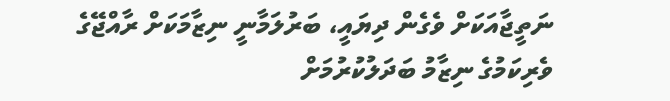ނަތީޖާއަކަށް ވެގެން ދިޔައީ، ބަރުލަމާނީ ނިޒާމަކަށް ރާއްޖޭގެ ވެރިކަމުގެ ނިޒާމު ބަދަލުކުރުމަށް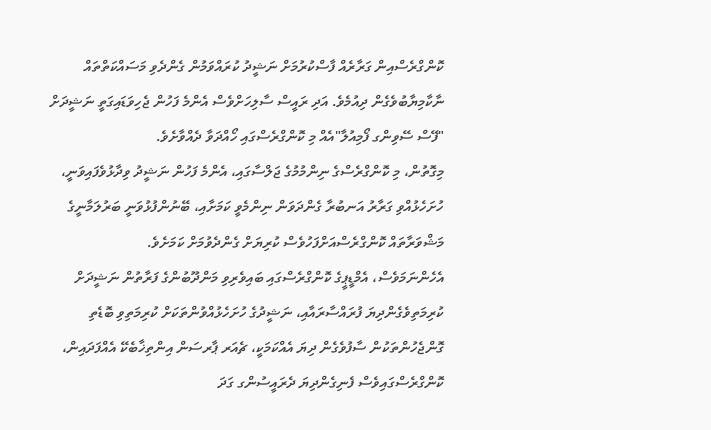ކޮންގްރެސްއިން ގަރާރެއް ފާސްކުރުމަށް ނަޝީދު ކުރައްވަމުން ގެންދެވި މަސައްކަތްތައް ނާކާމިޔާބުވެގެން ދިއުމެވެ. އަދި ރައީސް ސާލިހަށްވެސް އެންމެ ފަހުން ޖެހިވަޑައިގަތީ ނަޝީދަށް "ފޭސް ސޭވިންގ ފޯމިއުލާ"އެއް މި ކޮންގްރެސްގައި ހޯއްދަވާ ދެއްވާށެވެ.
މިގޮތުން، މި ކޮންގްރެސްގެ ނިންމުމުގެ ޖަލްސާގައި، އެންމެ ފަހުން ނަޝީދު ވިދާޅުވެފައިވަނީ، ހުށަހެޅުއްވި ގަރާރު އަނބުރާ ގެންދަވަން ނިންމެވީ ކަމަށާއި، ބޭނުންފުޅުވަނީ ބަރުލަމާނީގެ މަޝްވަރާތައް ކޮންގްރެސްއަށްފަހުވެސް ކުރިޔަށް ގެންދެވުމަށް ކަމަށެވެ.
އެހެންނަމަވެސް، އެމްޑީޕީގެ ކޮންގްރެސްގައި ބައިވެރިވި މަންދޫބުންގެ ފަރާތުން ނަޝީދަށް ކުރިމަތިވެގެންދިޔަ ފުރައްސާރައާއި، ނަޝީދުގެ ހުށަހެޅުއްވުންތަކަށް ކުރިމަތިވި ބޮޑެތި ގޮންޖެހުންތަކުން ސާފުވެގެން ދިޔަ އެއްކަމަކީ، ޗެއަރ ޕާރސަން އިންތިޚާބެކޭ އެއްފަދައިން، ކޮންގްރެސްގައިވެސް ފެނިގެންދިޔަ ދެރައީސުންގ ގަދަ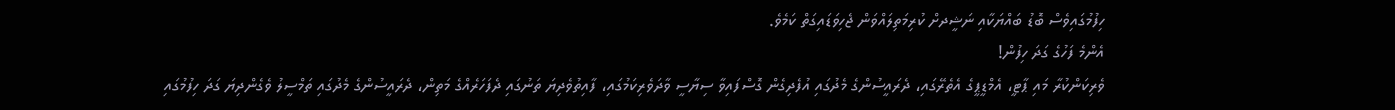ހިފުމުގައިވެސް ބޮޑު ބައްޔަކާއި ނަޝީދށް ކުރިމަތިލައްވަން ޖެހިވަޑައިގަތް ކަމެވެ.
އެންމެ ފަހުގެ ގަދަ ހިފުން!
ވެރިކަންކުރާ މައި ޕާޓީ، އެމްޑީޕީގެ އެތެރޭގައި، ދެރައީސުންގެ މެދުގައި އުފެދިގެން ގޮސްފައިވާ ސިޔާސީ ވާދަވެރިކަމުގައި، ފާއިތުވެދިޔަ ތަނުގައި ދެފަހަރެއްގެ މަތިން، ދެރައީސުންގެ މެދުގައި ތަމްސީލު ވެގެންދިޔަ ގަދަ ހިފުމުގައި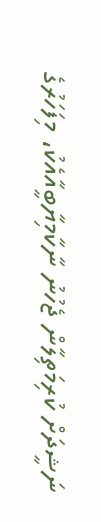ނަޝީދަށް ކުރިމަތިލާން ޖެހުނު ނާކާމިޔާބީއާއެކު، މިފަހަރުގެ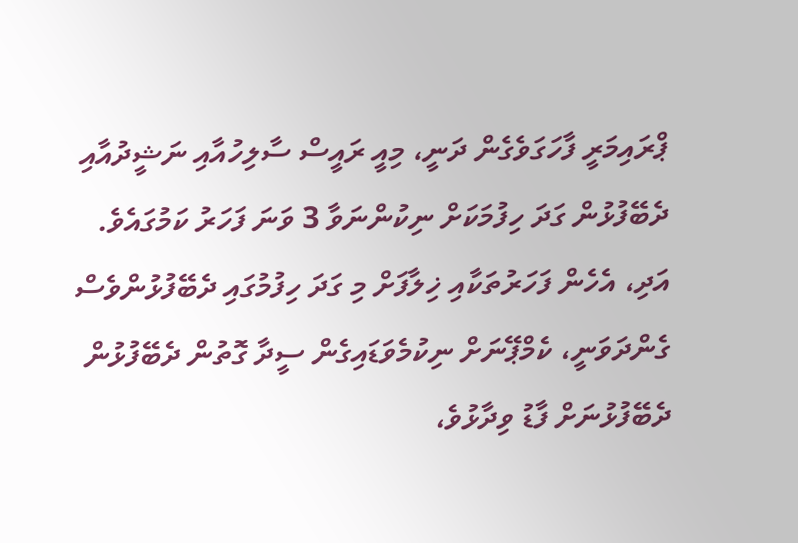ޕްރައިމަރީ ފާހަގަވެގެން ދަނީ، މިއީ ރައީސް ސާލިހުއާއި ނަޝީދުއާއި ދެބޭފުޅުން ގަދަ ހިފުމަކަށް ނިކުންނަވާ 3 ވަނަ ފަހަރު ކަމުގައެވެ.
އަދި، އެހެން ފަހަރުތަކާއި ޚިލާފަށް މި ގަދަ ހިފުމުގައި ދެބޭފުޅުންވެސް ގެންދަވަނީ، ކެމްޕޭނަށް ނިކުމެވަޑައިގެން ސީދާ ގޮތުން ދެބޭފުޅުން ދެބޭފުޅުނަށް ފާޑު ވިދާޅުވެ،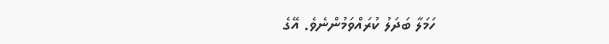ހަމަލާ ބަދަލު ކުރައްވަމުންނެވެ. އޭގެ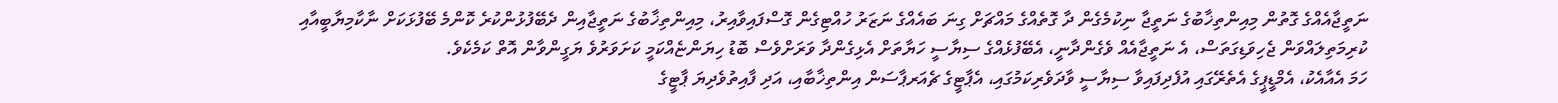ނަތީޖާއެއްގެ ގޮތުން މިއިންތިޚާބުގެ ނަތީޖާ ނިކުމެގެން ދާ ގޮތެއްގެ މައްޗަށް ގިނަ ބައެއްގެ ނަޒަރު ހުއްޓިގެން ގޮސްފައިވާއިރު، މިއިންތިޚާބުގެ ނަތީޖާއިން ދެބޭފުޅުންކުރެ ކޮންމެ ބޭފުޅަކަށް ނާކާމިޔާބީއާއި ކުރިމަތިލައްވަން ޖެހިވަޑިގަތަސް، އެ ނަތީޖާއެއް ވެގެންދާނީ، އެބޭފުޅެއްގެ ސިޔާސީ ހަޔާތަށް އެޅިގެންދާ ވަރަށްވެސް ބޮޑު ހިޔަންޏެއްކަމީ ކަށަވަރުވެ ޔަގީންވާން އޮތް ކަމެކެވެ.
ހަމަ އެއާއެކު، އެމްޑީޕީގެ އެތެރޭގައި އުފެދިފައިވާ ސިޔާސީ ވާދަވެރިކަމުގައި، އެޕާޓީގެ ޗެއަރޕާސަން އިންތިޚާބާއި، އަދި ފާއިތުވެދިޔަ ޕާޓީގެ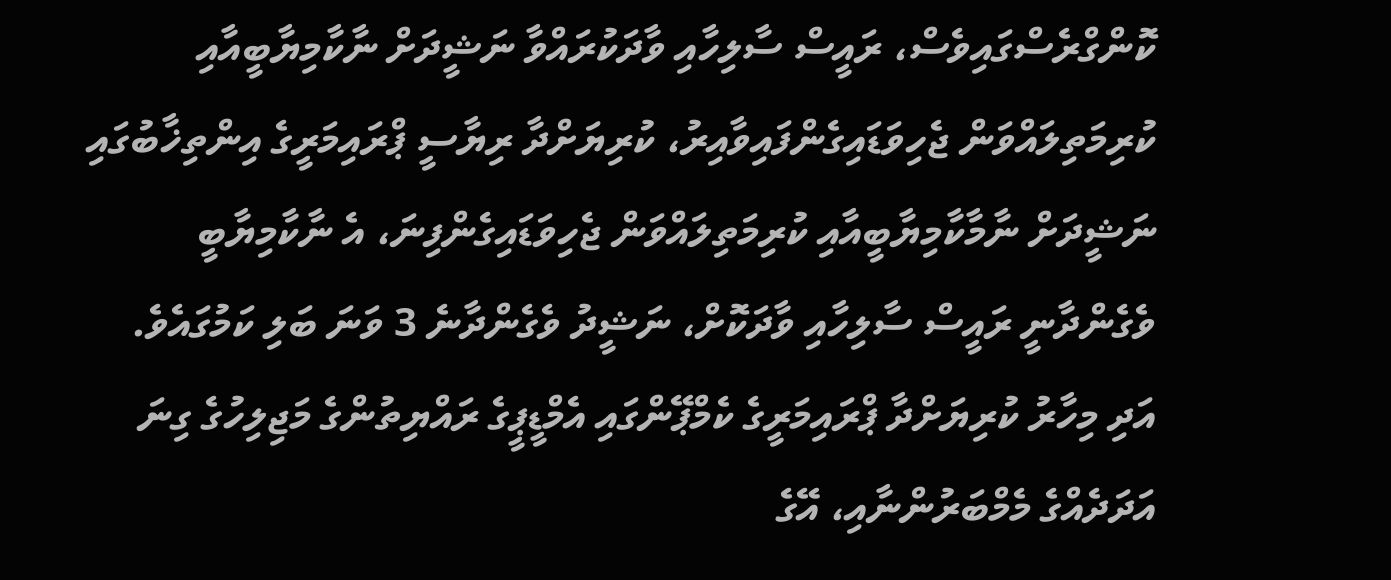ކޮންގްރެސްގައިވެސް، ރައީސް ސާލިހާއި ވާދަކުރައްވާ ނަޝީދަށް ނާކާމިޔާބީއާއި ކުރިމަތިލައްވަން ޖެހިވަޑައިގެންފައިވާއިރު، ކުރިޔަށްދާ ރިޔާސީ ޕްރައިމަރީގެ އިންތިޚާބުގައި ނަޝީދަށް ނާމާކާމިޔާބީއާއި ކުރިމަތިލައްވަން ޖެހިވަޑައިގެންފިނަ، އެ ނާކާމިޔާބީ ވެގެންދާނީ ރައީސް ސާލިހާއި ވާދަކޮށް، ނަޝީދު ވެގެންދާނެ 3 ވަނަ ބަލި ކަމުގައެވެ.
އަދި މިހާރު ކުރިޔަށްދާ ޕްރައިމަރީގެ ކެމްޕޭންގައި އެމްޑީޕީގެ ރައްޔިތުންގެ މަޖިލިހުގެ ގިނަ އަދަދެއްގެ މެމްބަރުންނާއި، އޭގެ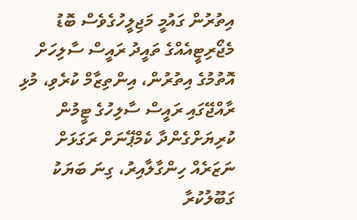އިތުރުން ގައުމީ މަޖިލީހުގެވެސް ބޮޑު މެޖޯރިޓީއެއްގެ ތައީދު ރައީސް ސާލިހަށް އޮތުމުގެ އިތުރުން، އިންތިޒާމް ކުރެވި، މުޅި ރާއްޖޭގައި ރައީސް ސާލިހުގެ ޓީމުން ކުރިޔަށްގެންދާ ކެމްޕޭނަށް ރަގަޅަށް ނަޒަރެއް ހިންގާލާއިރު، ގިނަ ބަޔަކު ގަބޫލުކުރާ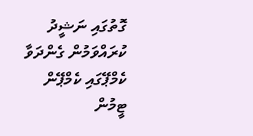ގޮތުގައި ނަޝީދު ކުރައްވަމުން ގެންދަވާ ކެމްޕޭގައި ކެމްޕޭން ޓީމުން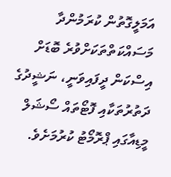އަމަލީގޮތުން ކުރަމުންދާ މަސައްކަތްތަކަށްވުރެ ބޮޑަށް އިސްކަން ދީފައިވަނީ، ނަޝީދުގެ ދަތުރުތަކާއި ފޮޓޯތައް ސޯޝަލް މީޑިއާގައި ޕްރޮމޯޓު ކުރުމަށެވެ.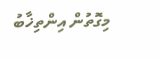މިގޮތުން އިންތިޚާބު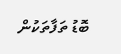ބޮޑު ތަފާތަކުން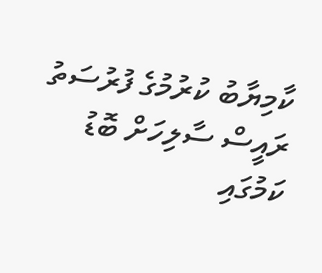ކާމިޔާބު ކުރުމުގެ ފުރުސަތު ރައީސް ސާލިހަށް ބޮޑު ކަމުގައި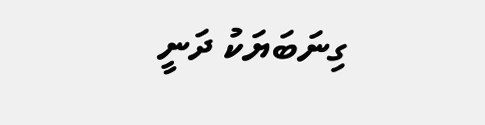ގިނަބަޔަކު ދަނީ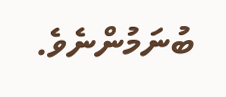ބުނަމުންނެވެ.